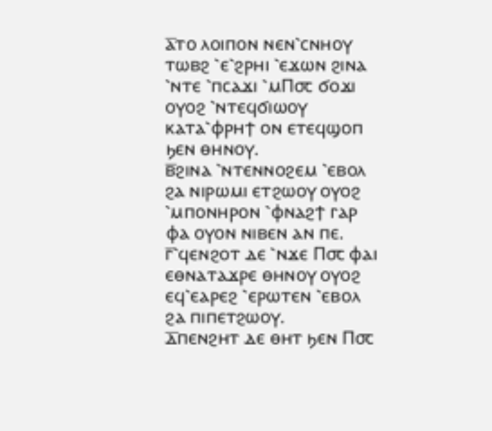ⲁ̅ⲧⲟ ⲗⲟⲓⲡⲟⲛ ⲛⲉⲛ⳿ⲥⲛⲏⲟⲩ ⲧⲱⲃϩ ⳿ⲉ⳿ϩⲣⲏⲓ ⳿ⲉϫⲱⲛ ϩⲓⲛⲁ ⳿ⲛⲧⲉ ⳿ⲡⲥⲁϫⲓ ⳿ⲙⲠ⳪ ϭⲟϫⲓ ⲟⲩⲟϩ ⳿ⲛⲧⲉϥϭⲓⲱⲟⲩ ⲕⲁⲧⲁ⳿ⲫⲣⲏϯ ⲟⲛ ⲉⲧⲉϥϣⲟⲡ ϧⲉⲛ ⲑⲏⲛⲟⲩ.
ⲃ̅ϩⲓⲛⲁ ⳿ⲛⲧⲉⲛⲛⲟϩⲉⲙ ⳿ⲉⲃⲟⲗ ϩⲁ ⲛⲓⲣⲱⲙⲓ ⲉⲧϩⲱⲟⲩ ⲟⲩⲟϩ ⳿ⲙⲡⲟⲛⲏⲣⲟⲛ ⳿ⲫⲛⲁϩϯ ⲅⲁⲣ ⲫⲁ ⲟⲩⲟⲛ ⲛⲓⲃⲉⲛ ⲁⲛ ⲡⲉ.
ⲅ̅⳿ϥⲉⲛϩⲟⲧ ⲇⲉ ⳿ⲛϫⲉ Ⲡ⳪ ⲫⲁⲓ ⲉⲑⲛⲁⲧⲁϫⲣⲉ ⲑⲏⲛⲟⲩ ⲟⲩⲟϩ ⲉϥ⳿ⲉⲁⲣⲉϩ ⳿ⲉⲣⲱⲧⲉⲛ ⳿ⲉⲃⲟⲗ ϩⲁ ⲡⲓⲡⲉⲧϩⲱⲟⲩ.
ⲇ̅ⲡⲉⲛϩⲏⲧ ⲇⲉ ⲑⲏⲧ ϧⲉⲛ Ⲡ⳪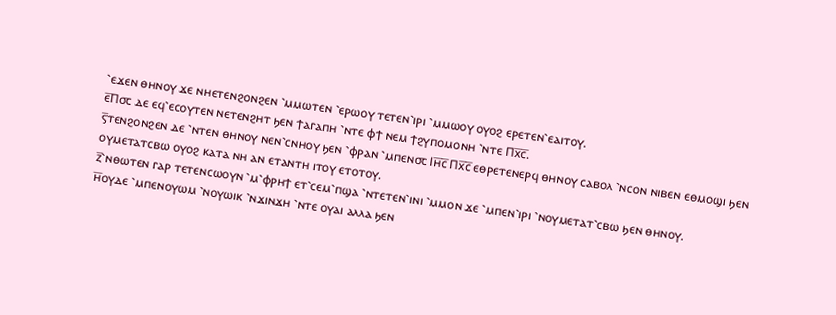⳿ⲉϫⲉⲛ ⲑⲏⲛⲟⲩ ϫⲉ ⲛⲏⲉⲧⲉⲛϩⲟⲛϩⲉⲛ ⳿ⲙⲙⲱⲧⲉⲛ ⳿ⲉⲣⲱⲟⲩ ⲧⲉⲧⲉⲛ⳿ⲓⲣⲓ ⳿ⲙⲙⲱⲟⲩ ⲟⲩⲟϩ ⲉⲣⲉⲧⲉⲛ⳿ⲉⲁⲓⲧⲟⲩ.
ⲉ̅Ⲡ⳪ ⲇⲉ ⲉϥ⳿ⲉⲥⲟⲩⲧⲉⲛ ⲛⲉⲧⲉⲛϩⲏⲧ ϧⲉⲛ ϯⲁⲅⲁⲡⲏ ⳿ⲛⲧⲉ ⲫϯ ⲛⲉⲙ ϯϩⲩⲡⲟⲙⲟⲛⲏ ⳿ⲛⲧⲉ Ⲡⲭ̅ⲥ̅.
ⲋ̅ⲧⲉⲛϩⲟⲛϩⲉⲛ ⲇⲉ ⳿ⲛⲧⲉⲛ ⲑⲏⲛⲟⲩ ⲛⲉⲛ⳿ⲥⲛⲏⲟⲩ ϧⲉⲛ ⳿ⲫⲣⲁⲛ ⳿ⲙⲡⲉⲛ⳪ Ⲓⲏ̅ⲥ̅ Ⲡⲭ̅ⲥ̅ ⲉⲑⲣⲉⲧⲉⲛⲉⲣϥ ⲑⲏⲛⲟⲩ ⲥⲁⲃⲟⲗ ⳿ⲛⲥⲟⲛ ⲛⲓⲃⲉⲛ ⲉⲑⲙⲟϣⲓ ϧⲉⲛ ⲟⲩⲙⲉⲧⲁⲧⲥⲃⲱ ⲟⲩⲟϩ ⲕⲁⲧⲁ ⲛⲏ ⲁⲛ ⲉⲧⲁⲛⲧⲏ ⲓⲧⲟⲩ ⲉⲧⲟⲧⲟⲩ.
ⲍ̅⳿ⲛⲑⲱⲧⲉⲛ ⲅⲁⲣ ⲧⲉⲧⲉⲛⲥⲱⲟⲩⲛ ⳿ⲙ⳿ⲫⲣⲏϯ ⲉⲧ⳿ⲥⲉⲙ⳿ⲡϣⲁ ⳿ⲛⲧⲉⲧⲉⲛ⳿ⲓⲛⲓ ⳿ⲙⲙⲟⲛ ϫⲉ ⳿ⲙⲡⲉⲛ⳿ⲓⲣⲓ ⳿ⲛⲟⲩⲙⲉⲧⲁⲧ⳿ⲥⲃⲱ ϧⲉⲛ ⲑⲏⲛⲟⲩ.
ⲏ̅ⲟⲩⲇⲉ ⳿ⲙⲡⲉⲛⲟⲩⲱⲙ ⳿ⲛⲟⲩⲱⲓⲕ ⳿ⲛϫⲓⲛϫⲏ ⳿ⲛⲧⲉ ⲟⲩⲁⲓ ⲁⲗⲗⲁ ϧⲉⲛ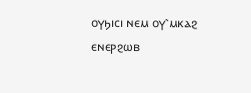ⲟⲩϧⲓⲥⲓ ⲛⲉⲙ ⲟⲩ⳿ⲙⲕⲁϩ ⲉⲛⲉⲣϩⲱⲃ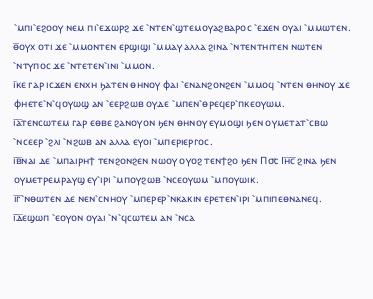⳿ⲙⲡⲓ⳿ⲉϩⲟⲟⲩ ⲛⲉⲙ ⲡⲓ⳿ⲉϫⲱⲣϩ ϫⲉ ⳿ⲛⲧⲉⲛ⳿ϣⲧⲉⲙⲟⲩⲁϩⲃⲁⲣⲟⲥ ⳿ⲉϫⲉⲛ ⲟⲩⲁⲓ ⳿ⲙⲙⲱⲧⲉⲛ.
ⲑ̅ⲟⲩⲭ ⲟⲧⲓ ϫⲉ ⳿ⲙⲙⲟⲛⲧⲉⲛ ⲉⲣϣⲓϣⲓ ⳿ⲙⲙⲁⲩ ⲁⲗⲗⲁ ϩⲓⲛⲁ ⳿ⲛⲧⲉⲛⲧⲏⲓⲧⲉⲛ ⲛⲱⲧⲉⲛ ⳿ⲛⲧⲩⲡⲟⲥ ϫⲉ ⳿ⲛⲧⲉⲧⲉⲛ⳿ⲓⲛⲓ ⳿ⲙⲙⲟⲛ.
ⲓ̅ⲕⲉ ⲅⲁⲣ ⲓⲥϫⲉⲛ ⲉⲛⲭⲏ ϧⲁⲧⲉⲛ ⲑⲏⲛⲟⲩ ⲫⲁⲓ ⳿ⲉⲛⲁⲛϩⲟⲛϩⲉⲛ ⳿ⲙⲙⲟϥ ⳿ⲛⲧⲉⲛ ⲑⲏⲛⲟⲩ ϫⲉ ⲫⲏⲉⲧⲉ⳿ⲛ⳿ϥⲟⲩⲱϣ ⲁⲛ ⳿ⲉⲉⲣϩⲱⲃ ⲟⲩⲇⲉ ⳿ⲙⲡⲉⲛ⳿ⲑⲣⲉϥⲉⲣ⳿ⲡⲕⲉⲟⲩⲱⲙ.
ⲓ̅ⲁ̅ⲧⲉⲛⲥⲱⲧⲉⲙ ⲅⲁⲣ ⲉⲑⲃⲉ ϩⲁⲛⲟⲩⲟⲛ ϧⲉⲛ ⲑⲏⲛⲟⲩ ⲉⲩⲙⲟϣⲓ ϧⲉⲛ ⲟⲩⲙⲉⲧⲁⲧ⳿ⲥⲃⲱ ⳿ⲛⲥⲉⲉⲣ ⳿ϩⲗⲓ ⳿ⲛϩⲱⲃ ⲁⲛ ⲁⲗⲗⲁ ⲉⲩⲟⲓ ⳿ⲙⲡⲉⲣⲓⲉⲣⲅⲟⲥ.
ⲓ̅ⲃ̅ⲛⲁⲓ ⲇⲉ ⳿ⲙⲡⲁⲓⲣⲏϯ ⲧⲉⲛϩⲟⲛϩⲉⲛ ⲛⲱⲟⲩ ⲟⲩⲟϩ ⲧⲉⲛϯϩⲟ ϧⲉⲛ Ⲡ⳪ Ⲓⲏ̅ⲥ̅ ϩⲓⲛⲁ ϧⲉⲛ ⲟⲩⲙⲉⲧⲣⲉⲙⲣⲁⲩϣ ⲉⲩ⳿ⲓⲣⲓ ⳿ⲙⲡⲟⲩϩⲱⲃ ⳿ⲛⲥⲉⲟⲩⲱⲙ ⳿ⲙⲡⲟⲩⲱⲓⲕ.
ⲓ̅ⲅ̅⳿ⲛⲑⲱⲧⲉⲛ ⲇⲉ ⲛⲉⲛ⳿ⲥⲛⲏⲟⲩ ⳿ⲙⲡⲉⲣⲉⲣ⳿ⲛⲕⲁⲕⲓⲛ ⲉⲣⲉⲧⲉⲛ⳿ⲓⲣⲓ ⳿ⲙⲡⲓⲡⲉⲑⲛⲁⲛⲉϥ.
ⲓ̅ⲇ̅ⲉϣⲱⲡ ⳿ⲉⲟⲩⲟⲛ ⲟⲩⲁⲓ ⳿ⲛ⳿ϥⲥⲱⲧⲉⲙ ⲁⲛ ⳿ⲛⲥⲁ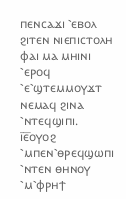ⲡⲉⲛⲥⲁϫⲓ ⳿ⲉⲃⲟⲗ ϩⲓⲧⲉⲛ ⲛⲓⲉⲡⲓⲥⲧⲟⲗⲏ ⲫⲁⲓ ⲙⲁ ⲙⲏⲓⲛⲓ ⳿ⲉⲣⲟϥ ⳿ⲉ⳿ϣⲧⲉⲙⲙⲟⲩϫⲧ ⲛⲉⲙⲁϥ ϩⲓⲛⲁ ⳿ⲛⲧⲉϥϣⲓⲡⲓ.
ⲓ̅ⲉ̅ⲟⲩⲟϩ ⳿ⲙⲡⲉⲛ⳿ⲑⲣⲉϥϣⲱⲡⲓ ⳿ⲛⲧⲉⲛ ⲑⲏⲛⲟⲩ ⳿ⲙ⳿ⲫⲣⲏϯ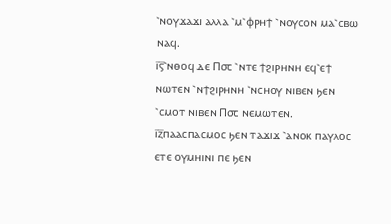⳿ⲛⲟⲩϫⲁϫⲓ ⲁⲗⲗⲁ ⳿ⲙ⳿ⲫⲣⲏϯ ⳿ⲛⲟⲩⲥⲟⲛ ⲙⲁ⳿ⲥⲃⲱ ⲛⲁϥ.
ⲓ̅ⲋ̅⳿ⲛⲑⲟϥ ⲇⲉ Ⲡ⳪ ⳿ⲛⲧⲉ ϯϩⲓⲣⲏⲛⲏ ⲉϥ⳿ⲉϯ ⲛⲱⲧⲉⲛ ⳿ⲛϯϩⲓⲣⲏⲛⲏ ⳿ⲛⲥⲏⲟⲩ ⲛⲓⲃⲉⲛ ϧⲉⲛ ⳿ⲥⲙⲟⲧ ⲛⲓⲃⲉⲛ Ⲡ⳪ ⲛⲉⲙⲱⲧⲉⲛ.
ⲓ̅ⲍ̅ⲡⲁⲁⲥⲡⲁⲥⲙⲟⲥ ϧⲉⲛ ⲧⲁϫⲓϫ ⳿ⲁⲛⲟⲕ ⲡⲁⲩⲗⲟⲥ ⲉⲧⲉ ⲟⲩⲙⲏⲓⲛⲓ ⲡⲉ ϧⲉⲛ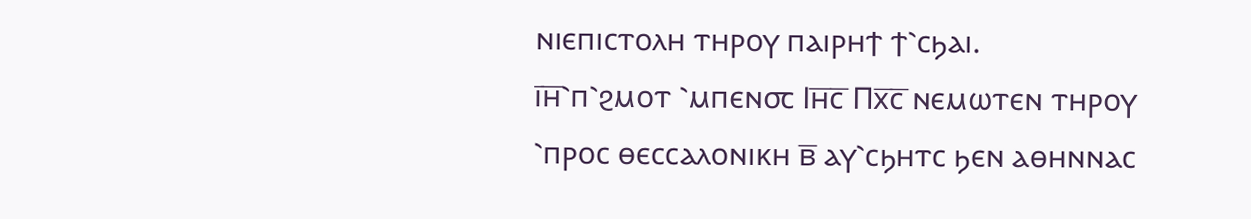ⲛⲓⲉⲡⲓⲥⲧⲟⲗⲏ ⲧⲏⲣⲟⲩ ⲡⲁⲓⲣⲏϯ ϯ⳿ⲥϧⲁⲓ.
ⲓ̅ⲏ̅⳿ⲡ⳿ϩⲙⲟⲧ ⳿ⲙⲡⲉⲛ⳪ Ⲓⲏ̅ⲥ̅ Ⲡⲭ̅ⲥ̅ ⲛⲉⲙⲱⲧⲉⲛ ⲧⲏⲣⲟⲩ ⳿ⲡⲣⲟⲥ ⲑⲉⲥⲥⲁⲗⲟⲛⲓⲕⲏ ⲃ̅ ⲁⲩ⳿ⲥϧⲏⲧⲥ ϧⲉⲛ ⲁⲑⲏⲛⲛⲁⲥ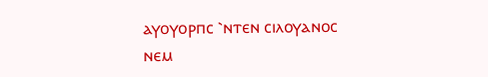ⲁⲩⲟⲩⲟⲣⲡⲥ ⳿ⲛⲧⲉⲛ ⲥⲓⲗⲟⲩⲁⲛⲟⲥ ⲛⲉⲙ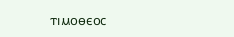ⲧⲓⲙⲟⲑⲉⲟⲥ